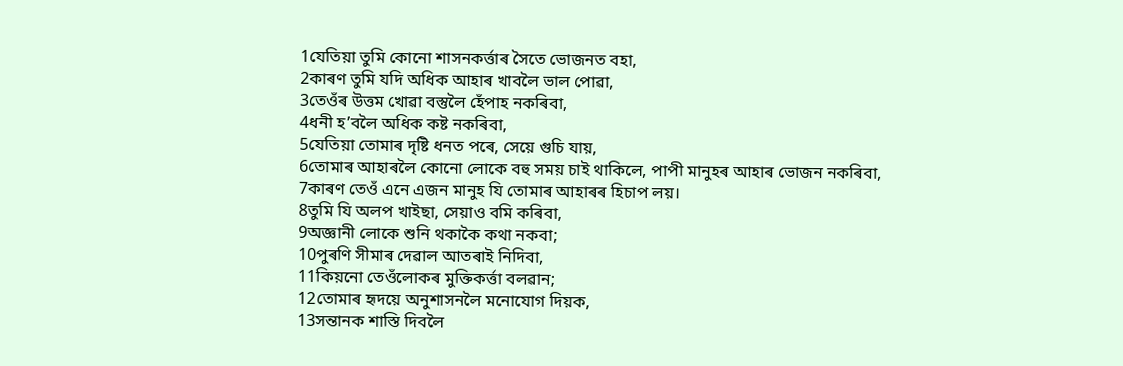1যেতিয়া তুমি কোনো শাসনকৰ্ত্তাৰ সৈতে ভোজনত বহা,
2কাৰণ তুমি যদি অধিক আহাৰ খাবলৈ ভাল পোৱা,
3তেওঁৰ উত্তম খোৱা বস্তুলৈ হেঁপাহ নকৰিবা,
4ধনী হ’বলৈ অধিক কষ্ট নকৰিবা,
5যেতিয়া তোমাৰ দৃষ্টি ধনত পৰে, সেয়ে গুচি যায়,
6তোমাৰ আহাৰলৈ কোনো লোকে বহু সময় চাই থাকিলে, পাপী মানুহৰ আহাৰ ভোজন নকৰিবা,
7কাৰণ তেওঁ এনে এজন মানুহ যি তোমাৰ আহাৰৰ হিচাপ লয়।
8তুমি যি অলপ খাইছা, সেয়াও বমি কৰিবা,
9অজ্ঞানী লোকে শুনি থকাকৈ কথা নকবা;
10পুৰণি সীমাৰ দেৱাল আতৰাই নিদিবা,
11কিয়নো তেওঁলোকৰ মুক্তিকৰ্ত্তা বলৱান;
12তোমাৰ হৃদয়ে অনুশাসনলৈ মনোযোগ দিয়ক,
13সন্তানক শাস্তি দিবলৈ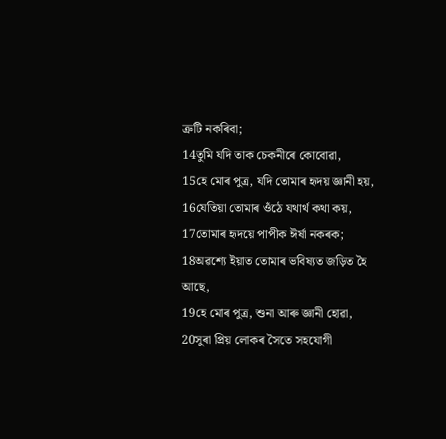ত্রুটি নকৰিবা;
14তুমি যদি তাক চেকনীৰে কোবোৱা,
15হে মোৰ পুত্র, যদি তোমাৰ হৃদয় জ্ঞানী হয়,
16যেতিয়া তোমাৰ ওঁঠে যথাৰ্থ কথা কয়,
17তোমাৰ হৃদয়ে পাপীক ঈৰ্ষা নকৰক;
18অৱশ্যে ইয়াত তোমাৰ ভবিষ্যত জড়িত হৈ আছে,
19হে মোৰ পুত্র, শুনা আৰু জ্ঞানী হোৱা,
20সুৰা প্রিয় লোকৰ সৈতে সহযোগী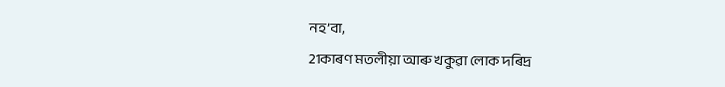নহ’বা,
21কাৰণ মতলীয়া আৰু খকুৱা লোক দৰিদ্ৰ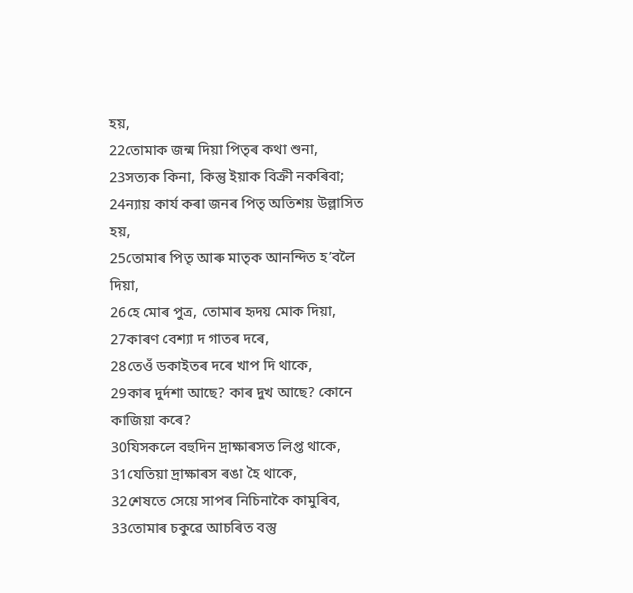হয়,
22তোমাক জন্ম দিয়া পিতৃৰ কথা শুনা,
23সত্যক কিনা, কিন্তু ইয়াক বিক্রী নকৰিবা;
24ন্যায় কাৰ্য কৰা জনৰ পিতৃ অতিশয় উল্লাসিত হয়,
25তোমাৰ পিতৃ আৰু মাতৃক আনন্দিত হ’বলৈ দিয়া,
26হে মোৰ পুত্র, তোমাৰ হৃদয় মোক দিয়া,
27কাৰণ বেশ্যা দ গাতৰ দৰে,
28তেওঁ ডকাইতৰ দৰে খাপ দি থাকে,
29কাৰ দুৰ্দশা আছে? কাৰ দুখ আছে? কোনে কাজিয়া কৰে?
30যিসকলে বহুদিন দ্ৰাক্ষাৰসত লিপ্ত থাকে,
31যেতিয়া দ্ৰাক্ষাৰস ৰঙা হৈ থাকে,
32শেষতে সেয়ে সাপৰ নিচিনাকৈ কামুৰিব,
33তোমাৰ চকুৱে আচৰিত বস্তু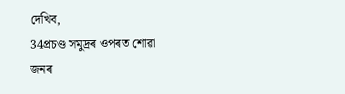দেখিব,
34প্রচণ্ড সমুদ্ৰৰ ওপৰত শোৱা জনৰ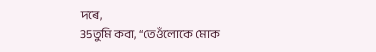দৰে,
35তুমি কবা, “তেওঁলোকে মোক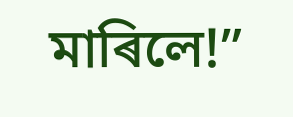মাৰিলে!”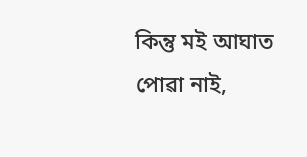কিন্তু মই আঘাত পোৱা নাই,